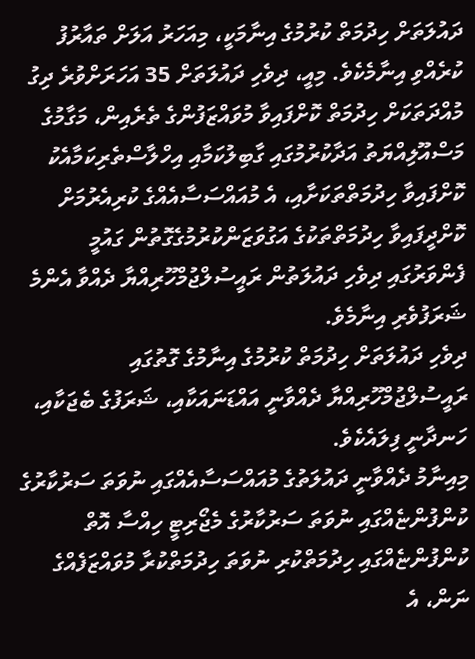ދައުލަތަށް ހިދުމަތް ކުރުމުގެ އިނާމަކީ، މިއަހަރު އަލަށް ތައާރުފު ކުރެއްވި އިނާމެކެވެ. މިއީ، ދިވެހި ދައުލަތަށް 35 އަހަރަށްވުރެ ދިގު މުއްދަތަކަށް ހިދުމަތް ކޮށްފައިވާ މުވައްޒަފުންގެ ތެރެއިން، މަގާމުގެ މަސްއޫލިއްޔަތު އަދާކުރުމުގައި ގާބިލުކަމާއި އިހްލާސްތެރިކަމާއެކު ކޮށްފައިވާ ހިދުމަތްތަކަށާއި، އެ މުއައްސަސާއެއްގެ ކުރިއެރުމަށް ކޮށްދީފައިވާ ހިދުމަތްތަކުގެ އަގުވަޒަންކުރުމުގެގޮތުން ގައުމީ ފެންވަރުގައި ދިވެހި ދައުލަތުން ރައީސުލްޖުމްހޫރިއްޔާ ދެއްވާ އެންމެ ޝަރަފުވެރި އިނާމެވެ.
ދިވެހި ދައުލަތަށް ހިދުމަތް ކުރުމުގެ އިނާމުގެ ގޮތުގައި ރައީސުލްޖުމްހޫރިއްޔާ ދެއްވާނީ އައްޑަނައަކާއި، ޝަރަފުގެ ބެޖަކާއި، ހަނދާނީ ފިލައެކެވެ.
މިއިނާމު ދެއްވާނީ ދައުލަތުގެ މުއައްސަސާއެއްގައި ނުވަތަ ސަރުކާރުގެ ކުންފުންޏެއްގައި ނުވަތަ ސަރުކާރުގެ މެޖޯރިޓީ ހިއްސާ އޮތް ކުންފުންޏެއްގައި ހިދުމަތްކުރި ނުވަތަ ހިދުމަތްކުރާ މުވައްޒަފެއްގެ ނަން، އެ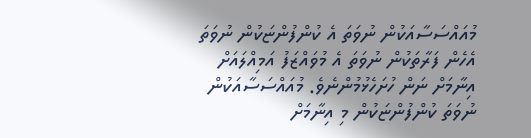މުއައްސަސާއަކުން ނުވަތަ އެ ކުންފުންޏަކުން ނުވަތަ އެހެން ފަރާތަކުން ނުވަތަ އެ މުވައްޒަފު އަމިއްލައަށް އިނާމަށް ނަން ހުށަހެޅުމުންނެވެ. މުއައްސަސާއަކުން ނުވަތަ ކުންފުންޏަކުން މި އިނާމަށް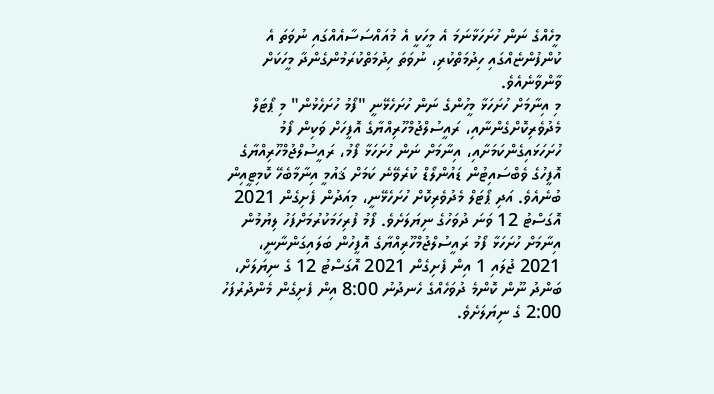މީހެއްގެ ނަން ހުށަހަޅާނަމަ އެ މީހަކީ އެ މުއައްސަސާއެއްގައި ނުވަތަ އެ ކުންފުންޏެއްގައި ހިދުމަތްކުރި، ނުވަތަ ހިދުމަތްކުރަމުންގެންދާ މީހަކަށް ވާންވާނެއެވެ.
މި އިނާމަށް ހުށަހަޅާ މީހުންގެ ނަން ހުށަހެޅޭނީ "ފޯމު ހުށަހެޅުން" މި ޕޯޓަލް މެދުވެރިކޮށްގެންނާއި، ރައީސުލްޖުމްހޫރިއްޔާގެ އޮފީހަށް ވަކިން ފޯމު ހުށަހަޅައިގެންކަމަށާއި، އިނާމަށް ނަން ހުށަހަޅާ ފޯމު، ރައީސުލްޖުމްހޫރިއްޔާގެ އޮފީހުގެ ވެބްސައިޓުން ޑައުންލޯޑް ކުރެވޭނެ ކަމަށް ޤައުމީ އިނާމާބެހޭ ކޮމިޓީއިން ބުނެއެވެ. އަދި ޕޯޓަލް މެދުވެރިކޮށް ހުށަހެޅޭނީ، މިއަދުން ފެށިގެން 2021 އޮގަސްޓު 12 ވަނަ ދުވަހުގެ ނިޔަލަށެވެ. ފޯމު ފުރިހަމަކުރުމަށްފަހު ލިޔުމުން އިނާމަށް ހުށަހަޅާ ފޯމު ރައީސުލްޖުމްހޫރިއްޔާގެ އޮފީހުން ބަލައިގަންނާނީ، 2021 ޖުލައި 1 އިން ފެށިގެން 2021 އޮގަސްޓު 12 ގެ ނިޔަލަށް، ބަންދު ނޫން ކޮންމެ ދުވަހެއްގެ ހެނދުނު 8:00 އިން ފެށިގެން މެންދުރުފަހު 2:00 ގެ ނިޔަލަށެވެ.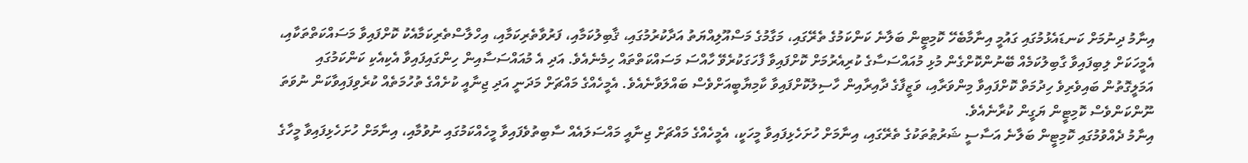އިނާމު ދިނުމަށް ކަނޑައެޅުމުގައި ގައުމީ އިނާމާބެހޭ ކޮމިޓީން ބަލާނެ ކަންކަމުގެ ތެރޭގައި، މަގާމުގެ މަސްއޫލިއްޔަތު އަދާކުރުމުގައި، ޤާބިލުކަމާއި، ފަރުވާތެރިކަމާއި، އިހްލާސްތެރިކަމާއެކު ކޮށްފައިވާ މަސައްކަތްތަކާއި، އެމީހަކަށް ލިބިފައިވާ ގާބިލުކަމެއް ބޭނުންކޮށްގެން މުޅި މުއައްސަސާގެ ކުރިއެރުމަށް ކޮށްފައިވާ ފާހަގަކުރެވޭ ހާއްސަ މަސައްކަތްތައް ހިމެނެއެވެ. އަދި އެ މުއައްސަސާއިން ހިންގައިފައިވާ އެކިއެކި ކަންކަމުގައި އަމަލީގޮތުން ބައިވެރިވެ ހިދުމަތް ކޮށްފައިވާ މިންވަރާއި، ވަޒީފާގެ ދާއިރާއިން ހާސިލުކޮށްފައިވާ ކާމިޔާބީއަށްވެސް ބައްލަވާނެއެވެ. އެމީހެއްގެ މައްޗަށް މަދަނީ އަދި ޖިނާއީ ކުށެއްގެ ތުހުމަތެއް ކުރެވިފައިވާކަން ނުވަތަ ނޫންކަންވެސް ކޮމިޓީން ޔަގީން ކުރާނެއެވެ.
އިނާމު ދެއްވުމުގައި ކޮމިޓީން ބަލާނެ އަސާސީ ޝަރުޠުތަކުގެ ތެރޭގައި، އިނާމަށް ހުށަހެޅިފައިވާ މީހަކީ، އެމީހެއްގެ މައްޗަށް ޖިނާއީ މައްސަލައެއް ސާބިތުވެފައިވާ މީހެއްކަމުގައި ނުވުމާއި، އިނާމަށް ހުށަހެޅިފައިވާ މީހާގެ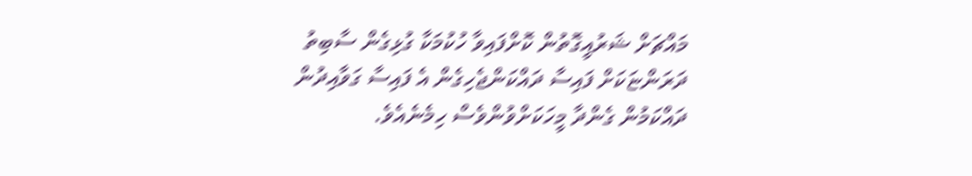މައްޗަށް ޝަރުއީގޮތުން ކޮށްފައިވާ ހުކުމަކާ ގުޅިގެން ސާބިތު ދަރަންޏަކަށް ފައިސާ ދައްކަންޖެހިގެން އެ ފައިސާ ގަވާއިދުން ދައްކަމުން ގެންދާ މީހަކަށްވުންވެސް ހިމެނެއެވެ.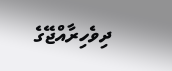ދިވެހިރާއްޖޭގެ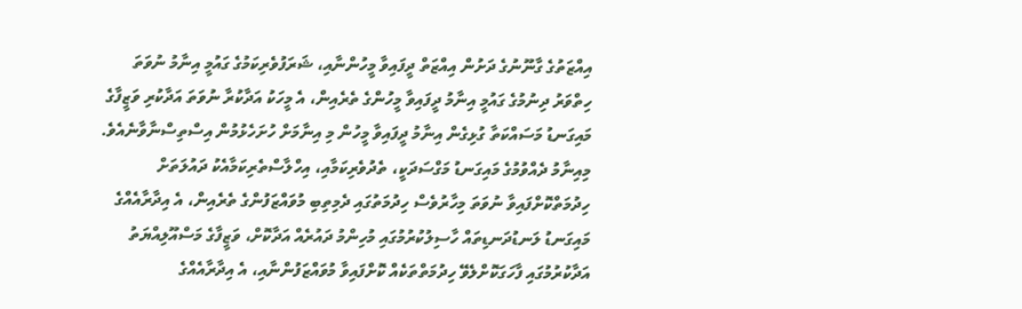އިއްޒަތުގެ ގާނޫނުގެ ދަށުން އިއްޒަތް ދީފައިވާ މީހުންނާއި، ޝަރަފުވެރިކަމުގެ ގައުމީ އިނާމު ނުވަތަ ހިތްވަރު ދިނުމުގެ ގައުމީ އިނާމު ދީފައިވާ މީހުންގެ ތެރެއިން، އެ މީހަކު އަދާކުރާ ނުވަތަ އަދާކުރި ވަޒީފާގެ މައިގަނޑު މަސައްކަތާ ގުޅިގެން އިނާމު ދީފައިވާ މީހުން މި އިނާމަށް ހުށަހެޅުމުން އިސްތިސްނާވާނެއެވެ.
މިއިނާމު ދެއްވުމުގެ މައިގަނޑު މަގްސަދަކީ، ތެދުވެރިކަމާއި، އިހްލާސްތެރިކަމާއެކު ދައުލަތަށް ހިދުމަތްކޮށްފައިވާ ނުވަތަ މިހާރުވެސް ހިދުމަތުގައި ދެމިތިބި މުވައްޒަފުންގެ ތެރެއިން، އެ އިދާރާއެއްގެ މައިގަނޑު ލަނޑުދަނޑިތައް ހާސިލުކުރުމުގައި މުހިންމު ދައުރެއް އަދާކޮށް، ވަޒީފާގެ މަސްއޫލިއްޔަތު އަދާކުރުމުގައި ފާހަގަކޮށްލެވޭ ހިދުމަތްތަކެއް ކޮށްފައިވާ މުވައްޒަފުންނާއި، އެ އިދާރާއެއްގެ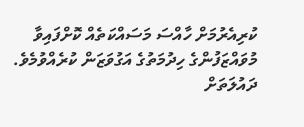ކުރިއެރުމަށް ހާއްސަ މަސައްކަތެއް ކޮށްފައިވާ މުވައްޒަފުންގެ ހިދުމަތުގެ އަގުވަޒަން ކުރެއްވުމެވެ.
ދައުލަތަށް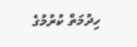ހިދުމަތް ކުރުމުގެ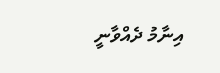އިނާމު ދެއްވާނީ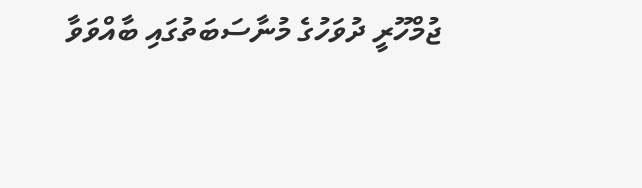ޖުމްހޫރީ ދުވަހުގެ މުނާސަބަތުގައި ބާއްވަވާ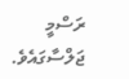ރަސްމީ ޖަލްސާގައެވެ.